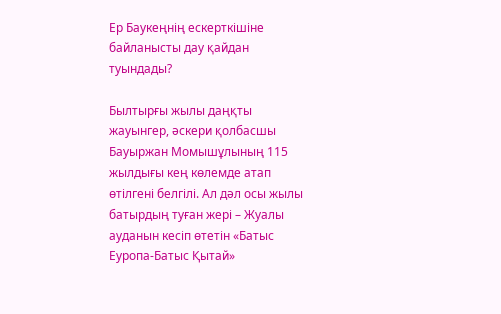Ер Баукеңнің ескерткішіне байланысты дау қайдан туындады?

Былтырғы жылы даңқты жауынгер, әскери қолбасшы Бауыржан Момышұлының 115 жылдығы кең көлемде атап өтілгені белгілі. Ал дәл осы жылы батырдың туған жері – Жуалы ауданын кесіп өтетін «Батыс Еуропа-Батыс Қытай»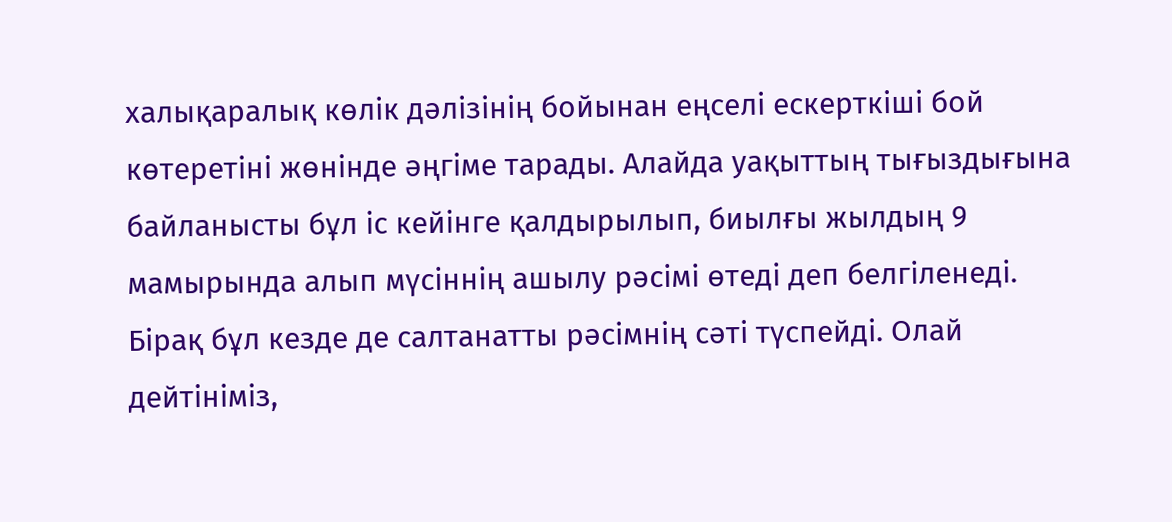халықаралық көлік дәлізінің бойынан еңселі ескерткіші бой көтеретіні жөнінде әңгіме тарады. Алайда уақыттың тығыздығына байланысты бұл іс кейінге қалдырылып, биылғы жылдың 9 мамырында алып мүсіннің ашылу рәсімі өтеді деп белгіленеді. Бірақ бұл кезде де салтанатты рәсімнің сәті түспейді. Олай дейтініміз,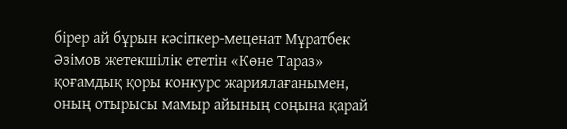бірер ай бұрын кәсіпкер-меценат Мұратбек Әзімов жетекшілік ететін «Көне Тараз» қоғамдық қоры конкурс жариялағанымен, оның отырысы мамыр айының соңына қарай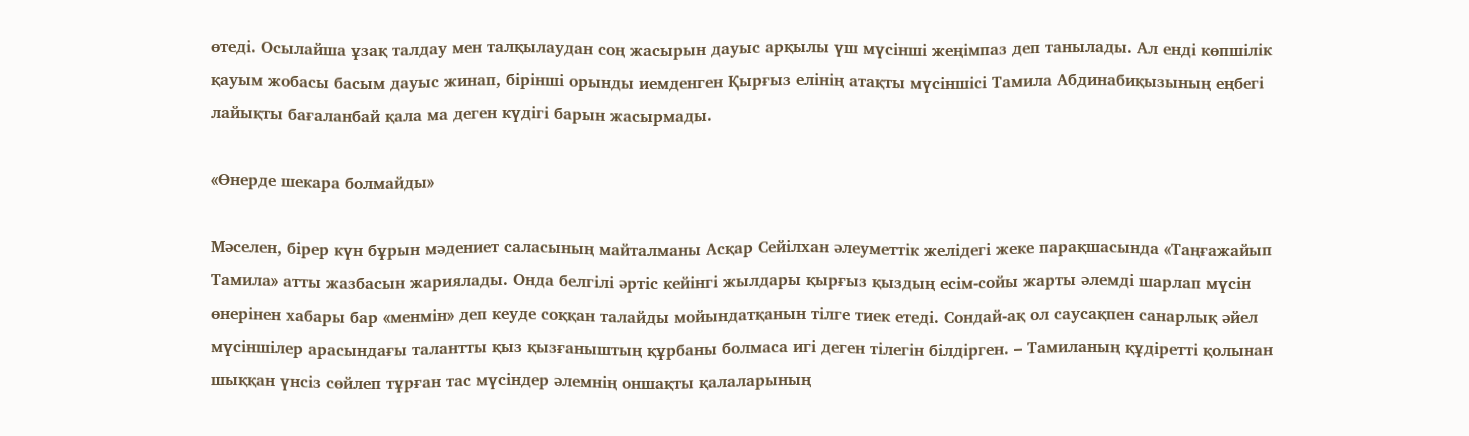өтеді. Осылайша ұзақ талдау мен талқылаудан соң жасырын дауыс арқылы үш мүсінші жеңімпаз деп танылады. Ал енді көпшілік қауым жобасы басым дауыс жинап, бірінші орынды иемденген Қырғыз елінің атақты мүсіншісі Тамила Абдинабиқызының еңбегі лайықты бағаланбай қала ма деген күдігі барын жасырмады.

«Өнерде шекара болмайды»

Мәселен, бірер күн бұрын мәдениет саласының майталманы Асқар Сейілхан әлеуметтік желідегі жеке парақшасында «Таңғажайып Тамила» атты жазбасын жариялады. Онда белгілі әртіс кейінгі жылдары қырғыз қыздың есім-сойы жарты әлемді шарлап мүсін өнерінен хабары бар «менмін» деп кеуде соққан талайды мойындатқанын тілге тиек етеді. Сондай-ақ ол саусақпен санарлық әйел мүсіншілер арасындағы талантты қыз қызғаныштың құрбаны болмаса игі деген тілегін білдірген. – Тамиланың құдіретті қолынан шыққан үнсіз сөйлеп тұрған тас мүсіндер әлемнің оншақты қалаларының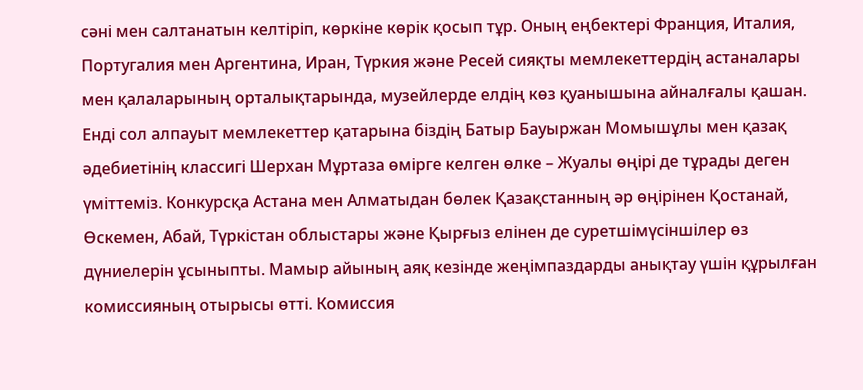сәні мен салтанатын келтіріп, көркіне көрік қосып тұр. Оның еңбектері Франция, Италия, Португалия мен Аргентина, Иран, Түркия және Ресей сияқты мемлекеттердің астаналары мен қалаларының орталықтарында, музейлерде елдің көз қуанышына айналғалы қашан. Енді сол алпауыт мемлекеттер қатарына біздің Батыр Бауыржан Момышұлы мен қазақ әдебиетінің классигі Шерхан Мұртаза өмірге келген өлке – Жуалы өңірі де тұрады деген үміттеміз. Конкурсқа Астана мен Алматыдан бөлек Қазақстанның әр өңірінен Қостанай, Өскемен, Абай, Түркістан облыстары және Қырғыз елінен де суретшімүсіншілер өз дүниелерін ұсыныпты. Мамыр айының аяқ кезінде жеңімпаздарды анықтау үшін құрылған комиссияның отырысы өтті. Комиссия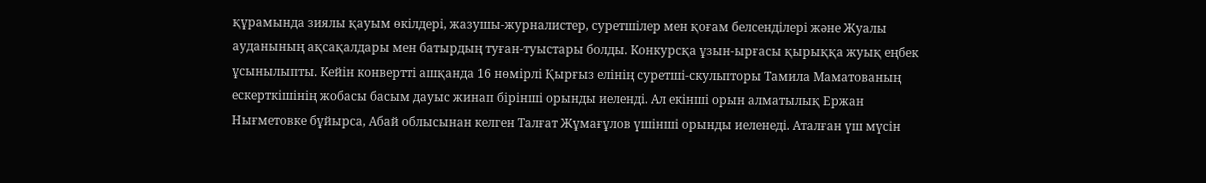құрамында зиялы қауым өкілдері, жазушы-журналистер, суретшілер мен қоғам белсенділері және Жуалы ауданының ақсақалдары мен батырдың туған-туыстары болды. Конкурсқа ұзын-ырғасы қырыққа жуық еңбек ұсынылыпты. Кейін конвертті ашқанда 16 нөмірлі Қырғыз елінің суретші-скульпторы Тамила Маматованың ескерткішінің жобасы басым дауыс жинап бірінші орынды иеленді. Ал екінші орын алматылық Ержан Нығметовке бұйырса, Абай облысынан келген Талғат Жұмағұлов үшінші орынды иеленеді. Аталған үш мүсін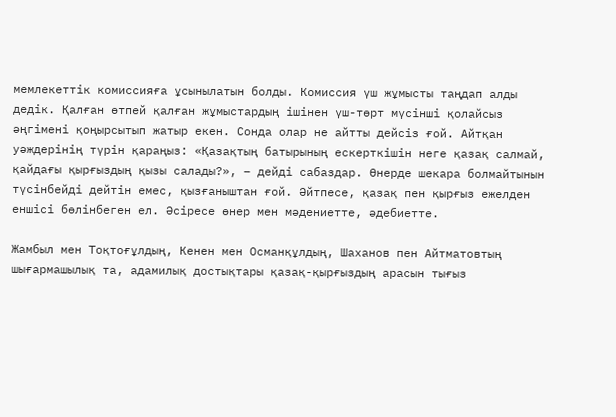мемлекеттік комиссияға ұсынылатын болды. Комиссия үш жұмысты таңдап алды дедік. Қалған өтпей қалған жұмыстардың ішінен үш-төрт мүсінші қолайсыз әңгімені қоңырсытып жатыр екен. Сонда олар не айтты дейсіз ғой. Айтқан уәждерінің түрін қараңыз: «Қазақтың батырының ескерткішін неге қазақ салмай, қайдағы қырғыздың қызы салады?», – дейді сабаздар. Өнерде шекара болмайтынын түсінбейді дейтін емес, қызғаныштан ғой. Әйтпесе, қазақ пен қырғыз ежелден еншісі бөлінбеген ел. Әсіресе өнер мен мәдениетте, әдебиетте.

Жамбыл мен Тоқтоғұлдың, Кенен мен Османқұлдың, Шаханов пен Айтматовтың шығармашылық та, адамилық достықтары қазақ-қырғыздың арасын тығыз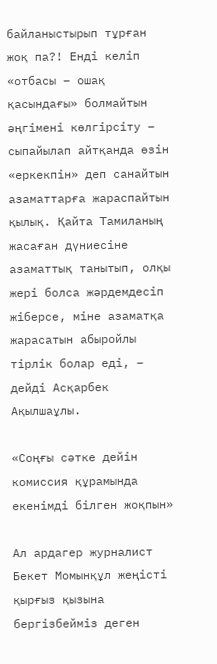байланыстырып тұрған жоқ па?! Енді келіп «отбасы – ошақ қасындағы» болмайтын әңгімені көлгірсіту – сыпайылап айтқанда өзін «еркекпін» деп санайтын азаматтарға жараспайтын қылық. Қайта Тамиланың жасаған дүниесіне азаматтық танытып, олқы жері болса жәрдемдесіп жіберсе, міне азаматқа жарасатын абыройлы тірлік болар еді, – дейді Асқарбек Ақылшаұлы.

«Соңғы сәтке дейін комиссия құрамында екенімді білген жоқпын»

Ал ардагер журналист Бекет Момынқұл жеңісті қырғыз қызына бергізбейміз деген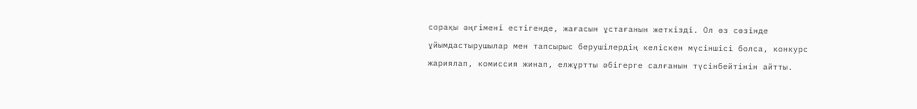сорақы әңгімені естігенде, жағасын ұстағанын жеткізді. Ол өз сөзінде ұйымдастырушылар мен тапсырыс берушілердің келіскен мүсіншісі болса, конкурс жариялап, комиссия жинап, елжұртты әбігерге салғанын түсінбейтінін айтты.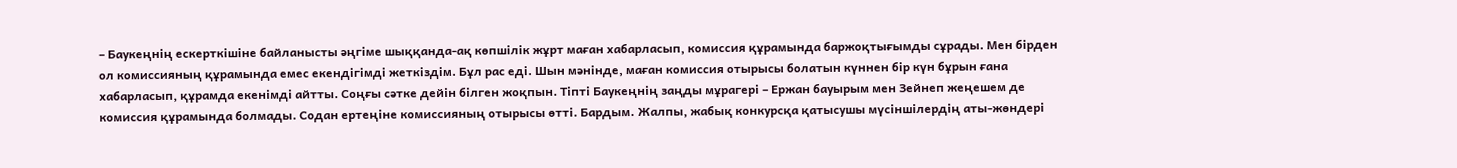– Баукеңнің ескерткішіне байланысты әңгіме шыққанда-ақ көпшілік жұрт маған хабарласып, комиссия құрамында баржоқтығымды сұрады. Мен бірден ол комиссияның құрамында емес екендігімді жеткіздім. Бұл рас еді. Шын мәнінде, маған комиссия отырысы болатын күннен бір күн бұрын ғана хабарласып, құрамда екенімді айтты. Соңғы сәтке дейін білген жоқпын. Тіпті Баукеңнің заңды мұрагері – Ержан бауырым мен Зейнеп жеңешем де комиссия құрамында болмады. Содан ертеңіне комиссияның отырысы өтті. Бардым. Жалпы, жабық конкурсқа қатысушы мүсіншілердің аты-жөндері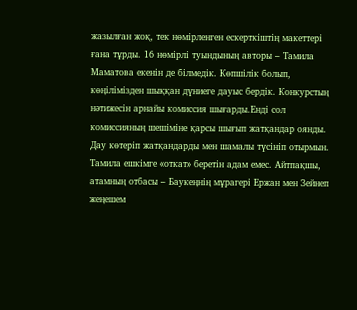жазылған жоқ, тек нөмірленген ескерткіштің макеттері ғана тұрды. 16 нөмірлі туындының авторы – Тамила Маматова екенін де білмедік. Көпшілік болып, көңілімізден шыққан дүниеге дауыс бердік. Конкурстың нәтижесін арнайы комиссия шығарды.Енді сол комиссияның шешіміне қарсы шығып жатқандар оянды. Дау көтеріп жатқандарды мен шамалы түсініп отырмын. Тамила ешкімге «откат» беретін адам емес. Айтпақшы, атамның отбасы – Баукеңнің мұрагері Ержан мен Зейнеп жеңешем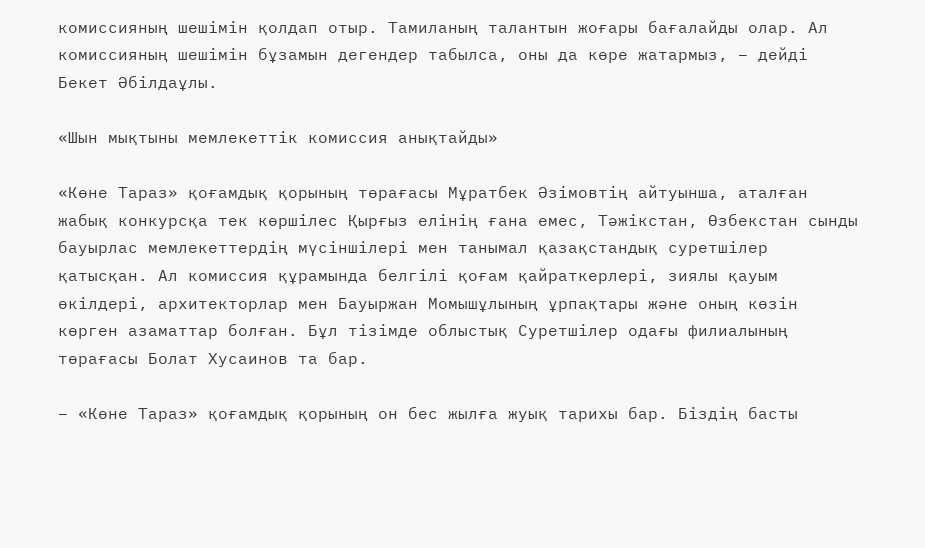комиссияның шешімін қолдап отыр. Тамиланың талантын жоғары бағалайды олар. Ал комиссияның шешімін бұзамын дегендер табылса, оны да көре жатармыз, – дейді Бекет Әбілдаұлы.

«Шын мықтыны мемлекеттік комиссия анықтайды»

«Көне Тараз» қоғамдық қорының төрағасы Мұратбек Әзімовтің айтуынша, аталған жабық конкурсқа тек көршілес Қырғыз елінің ғана емес, Тәжікстан, Өзбекстан сынды бауырлас мемлекеттердің мүсіншілері мен танымал қазақстандық суретшілер қатысқан. Ал комиссия құрамында белгілі қоғам қайраткерлері, зиялы қауым өкілдері, архитекторлар мен Бауыржан Момышұлының ұрпақтары және оның көзін көрген азаматтар болған. Бұл тізімде облыстық Суретшілер одағы филиалының төрағасы Болат Хусаинов та бар.

– «Көне Тараз» қоғамдық қорының он бес жылға жуық тарихы бар. Біздің басты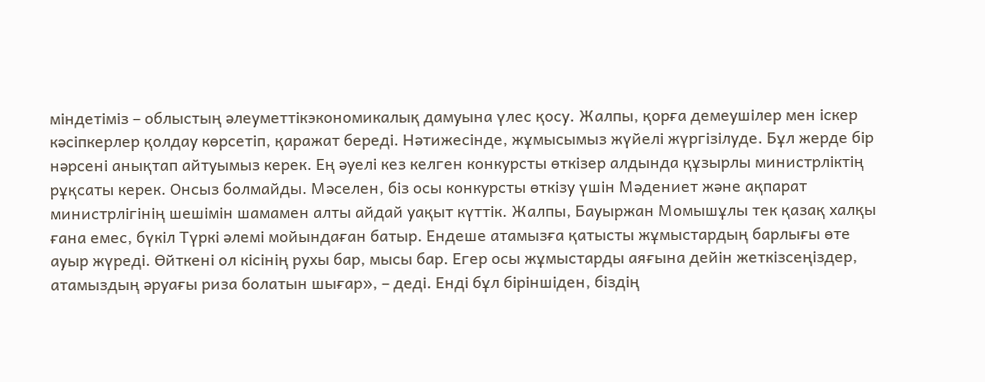міндетіміз – облыстың әлеуметтікэкономикалық дамуына үлес қосу. Жалпы, қорға демеушілер мен іскер кәсіпкерлер қолдау көрсетіп, қаражат береді. Нәтижесінде, жұмысымыз жүйелі жүргізілуде. Бұл жерде бір нәрсені анықтап айтуымыз керек. Ең әуелі кез келген конкурсты өткізер алдында құзырлы министрліктің рұқсаты керек. Онсыз болмайды. Мәселен, біз осы конкурсты өткізу үшін Мәдениет және ақпарат министрлігінің шешімін шамамен алты айдай уақыт күттік. Жалпы, Бауыржан Момышұлы тек қазақ халқы ғана емес, бүкіл Түркі әлемі мойындаған батыр. Ендеше атамызға қатысты жұмыстардың барлығы өте ауыр жүреді. Өйткені ол кісінің рухы бар, мысы бар. Егер осы жұмыстарды аяғына дейін жеткізсеңіздер, атамыздың әруағы риза болатын шығар», – деді. Енді бұл біріншіден, біздің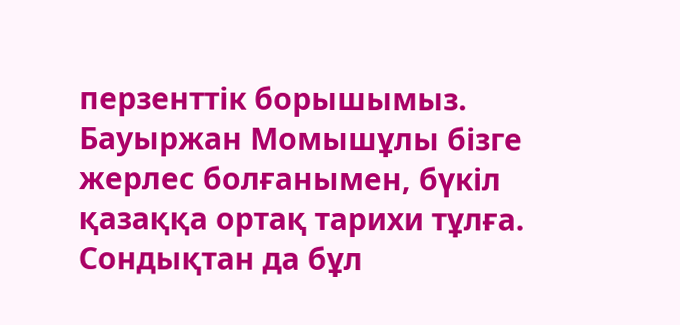перзенттік борышымыз. Бауыржан Момышұлы бізге жерлес болғанымен, бүкіл қазаққа ортақ тарихи тұлға. Сондықтан да бұл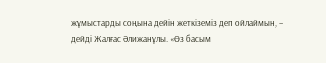жұмыстарды соңына дейін жеткіземіз деп ойлаймын, – дейді Жалғас Әлижанұлы. «Өз басым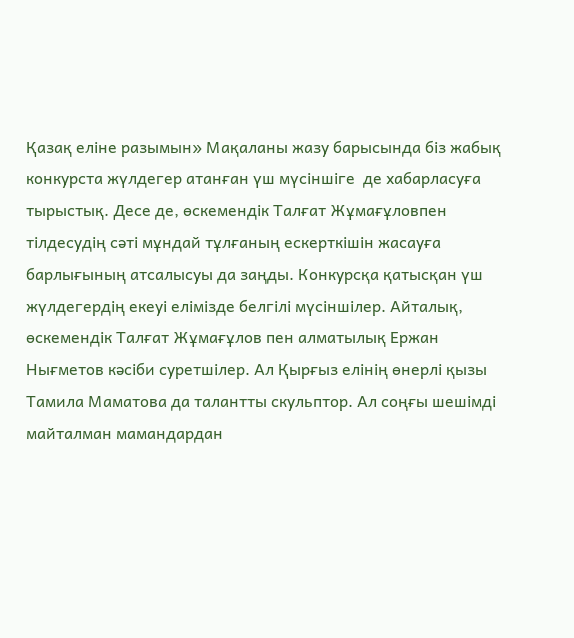Қазақ еліне разымын» Мақаланы жазу барысында біз жабық конкурста жүлдегер атанған үш мүсіншіге  де хабарласуға тырыстық. Десе де, өскемендік Талғат Жұмағұловпен тілдесудің сәті мұндай тұлғаның ескерткішін жасауға барлығының атсалысуы да заңды. Конкурсқа қатысқан үш жүлдегердің екеуі елімізде белгілі мүсіншілер. Айталық, өскемендік Талғат Жұмағұлов пен алматылық Ержан Нығметов кәсіби суретшілер. Ал Қырғыз елінің өнерлі қызы Тамила Маматова да талантты скульптор. Ал соңғы шешімді майталман мамандардан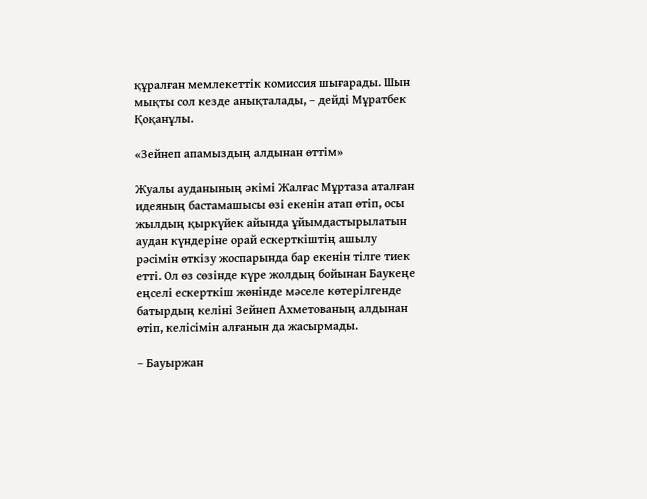құралған мемлекеттік комиссия шығарады. Шын мықты сол кезде анықталады, – дейді Мұратбек Қоқанұлы.

«Зейнеп апамыздың алдынан өттім»

Жуалы ауданының әкімі Жалғас Мұртаза аталған идеяның бастамашысы өзі екенін атап өтіп, осы жылдың қыркүйек айында ұйымдастырылатын аудан күндеріне орай ескерткіштің ашылу рәсімін өткізу жоспарында бар екенін тілге тиек етті. Ол өз сөзінде күре жолдың бойынан Баукеңе еңселі ескерткіш жөнінде мәселе көтерілгенде батырдың келіні Зейнеп Ахметованың алдынан өтіп, келісімін алғанын да жасырмады.

– Бауыржан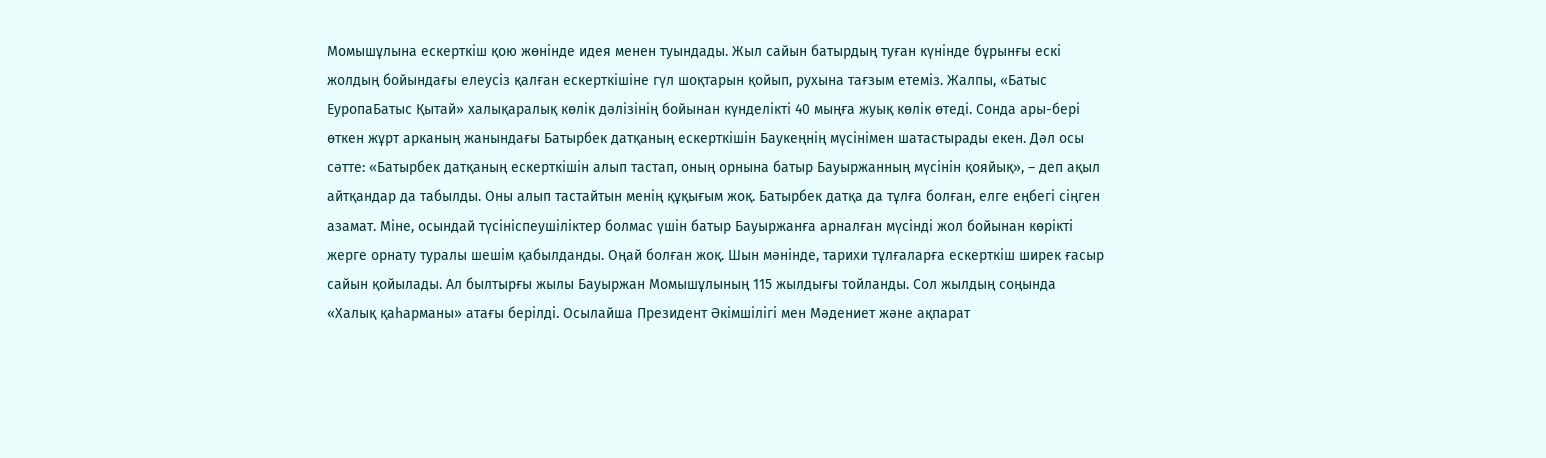Момышұлына ескерткіш қою жөнінде идея менен туындады. Жыл сайын батырдың туған күнінде бұрынғы ескі жолдың бойындағы елеусіз қалған ескерткішіне гүл шоқтарын қойып, рухына тағзым етеміз. Жалпы, «Батыс ЕуропаБатыс Қытай» халықаралық көлік дәлізінің бойынан күнделікті 40 мыңға жуық көлік өтеді. Сонда ары-бері өткен жұрт арканың жанындағы Батырбек датқаның ескерткішін Баукеңнің мүсінімен шатастырады екен. Дәл осы сәтте: «Батырбек датқаның ескерткішін алып тастап, оның орнына батыр Бауыржанның мүсінін қояйық», – деп ақыл айтқандар да табылды. Оны алып тастайтын менің құқығым жоқ. Батырбек датқа да тұлға болған, елге еңбегі сіңген азамат. Міне, осындай түсініспеушіліктер болмас үшін батыр Бауыржанға арналған мүсінді жол бойынан көрікті жерге орнату туралы шешім қабылданды. Оңай болған жоқ. Шын мәнінде, тарихи тұлғаларға ескерткіш ширек ғасыр сайын қойылады. Ал былтырғы жылы Бауыржан Момышұлының 115 жылдығы тойланды. Сол жылдың соңында «Халық қаһарманы» атағы берілді. Осылайша Президент Әкімшілігі мен Мәдениет және ақпарат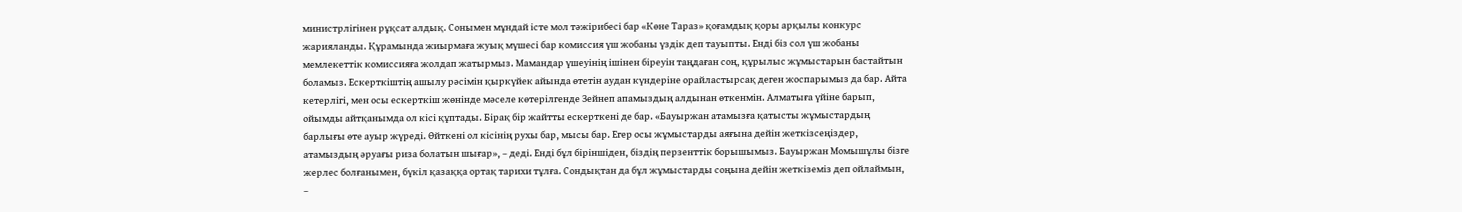министрлігінен рұқсат алдық. Сонымен мұндай істе мол тәжірибесі бар «Көне Тараз» қоғамдық қоры арқылы конкурс жарияланды. Құрамында жиырмаға жуық мүшесі бар комиссия үш жобаны үздік деп тауыпты. Енді біз сол үш жобаны мемлекеттік комиссияға жолдап жатырмыз. Мамандар үшеуінің ішінен біреуін таңдаған соң, құрылыс жұмыстарын бастайтын боламыз. Ескерткіштің ашылу рәсімін қыркүйек айында өтетін аудан күндеріне орайластырсақ деген жоспарымыз да бар. Айта кетерлігі, мен осы ескерткіш жөнінде мәселе көтерілгенде Зейнеп апамыздың алдынан өткенмін. Алматыға үйіне барып, ойымды айтқанымда ол кісі құптады. Бірақ бір жайтты ескерткені де бар. «Бауыржан атамызға қатысты жұмыстардың барлығы өте ауыр жүреді. Өйткені ол кісінің рухы бар, мысы бар. Егер осы жұмыстарды аяғына дейін жеткізсеңіздер, атамыздың әруағы риза болатын шығар», – деді. Енді бұл біріншіден, біздің перзенттік борышымыз. Бауыржан Момышұлы бізге жерлес болғанымен, бүкіл қазаққа ортақ тарихи тұлға. Сондықтан да бұл жұмыстарды соңына дейін жеткіземіз деп ойлаймын, –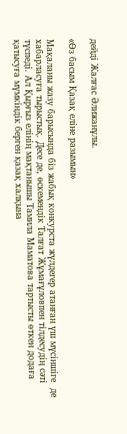дейді Жалғас Әлижанұлы.

«Өз басым Қазақ еліне разымын»

Мақаланы жазу барысында біз жабық конкурста жүлдегер атанған үш мүсіншіге  де хабарласуға тырыстық. Десе де, өскемендік Талғат Жұмағұловпен тілдесудің сәті түспеді. Ал Қырғыз елінің мақтанышы Тамила Маматова тартысты өткен додаға қатысуға мүмкіндік берген қазақ халқына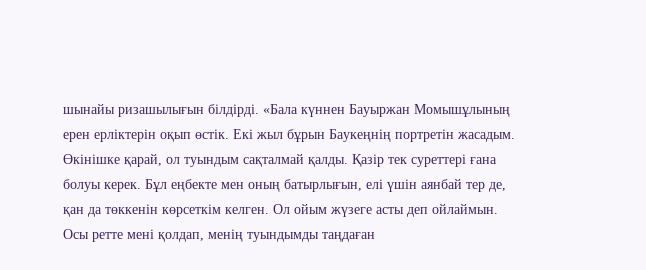шынайы ризашылығын білдірді. «Бала күннен Бауыржан Момышұлының ерен ерліктерін оқып өстік. Екі жыл бұрын Баукеңнің портретін жасадым. Өкінішке қарай, ол туындым сақталмай қалды. Қазір тек суреттері ғана болуы керек. Бұл еңбекте мен оның батырлығын, елі үшін аянбай тер де, қан да төккенін көрсеткім келген. Ол ойым жүзеге асты деп ойлаймын. Осы ретте мені қолдап, менің туындымды таңдаған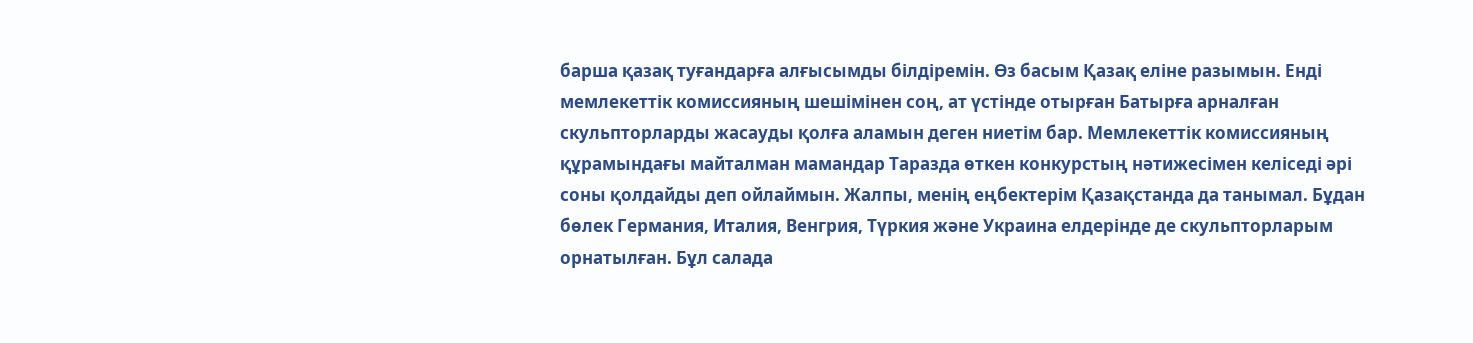барша қазақ туғандарға алғысымды білдіремін. Өз басым Қазақ еліне разымын. Енді мемлекеттік комиссияның шешімінен соң, ат үстінде отырған Батырға арналған скульпторларды жасауды қолға аламын деген ниетім бар. Мемлекеттік комиссияның құрамындағы майталман мамандар Таразда өткен конкурстың нәтижесімен келіседі әрі соны қолдайды деп ойлаймын. Жалпы, менің еңбектерім Қазақстанда да танымал. Бұдан бөлек Германия, Италия, Венгрия, Түркия және Украина елдерінде де скульпторларым орнатылған. Бұл салада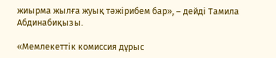жиырма жылға жуық тәжірибем бар», – дейді Тамила Абдинабиқызы.

«Мемлекеттік комиссия дұрыс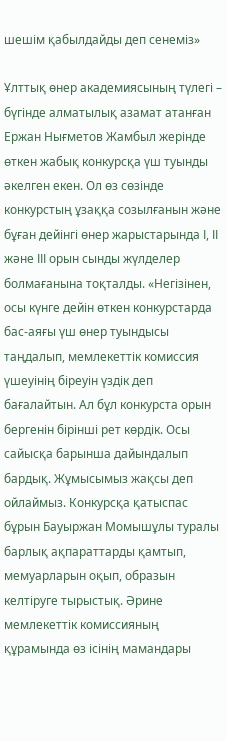шешім қабылдайды деп сенеміз»

Ұлттық өнер академиясының түлегі – бүгінде алматылық азамат атанған Ержан Нығметов Жамбыл жерінде өткен жабық конкурсқа үш туынды әкелген екен. Ол өз сөзінде конкурстың ұзаққа созылғанын және бұған дейінгі өнер жарыстарында І, ІІ  және ІІІ орын сынды жүлделер болмағанына тоқталды. «Негізінен, осы күнге дейін өткен конкурстарда бас-аяғы үш өнер туындысы таңдалып, мемлекеттік комиссия үшеуінің біреуін үздік деп бағалайтын. Ал бұл конкурста орын бергенін бірінші рет көрдік. Осы сайысқа барынша дайындалып бардық. Жұмысымыз жақсы деп ойлаймыз. Конкурсқа қатыспас бұрын Бауыржан Момышұлы туралы барлық ақпараттарды қамтып, мемуарларын оқып, образын келтіруге тырыстық. Әрине мемлекеттік комиссияның құрамында өз ісінің мамандары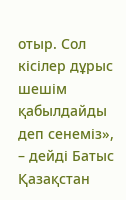отыр. Сол кісілер дұрыс шешім қабылдайды деп сенеміз», – дейді Батыс Қазақстан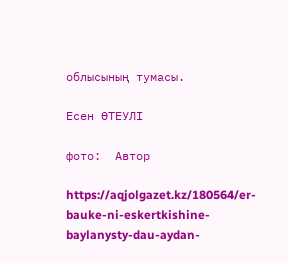облысының тумасы.

Есен ӨТЕУЛІ

фото:  Автор

https://aqjolgazet.kz/180564/er-bauke-ni-eskertkishine-baylanysty-dau-aydan-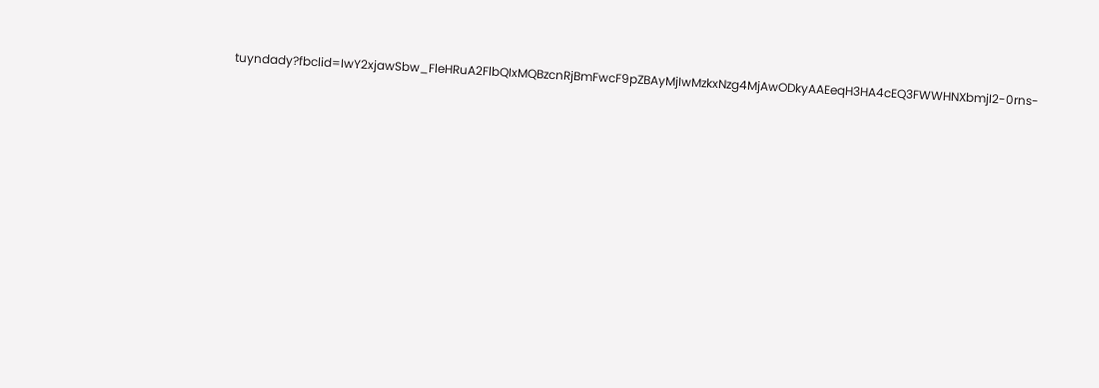tuyndady?fbclid=IwY2xjawSbw_FleHRuA2FlbQIxMQBzcnRjBmFwcF9pZBAyMjIwMzkxNzg4MjAwODkyAAEeqH3HA4cEQ3FWWHNXbmjI2-0rns-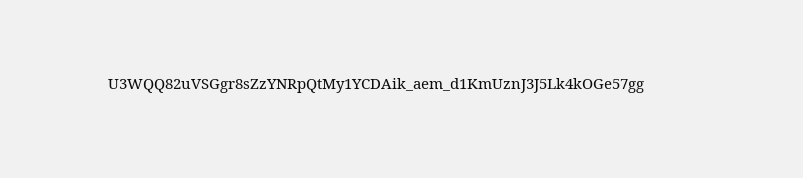U3WQQ82uVSGgr8sZzYNRpQtMy1YCDAik_aem_d1KmUznJ3J5Lk4kOGe57gg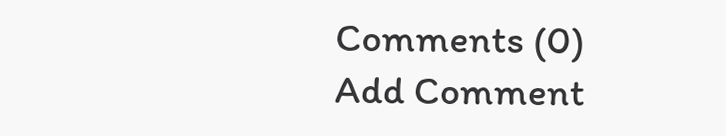Comments (0)
Add Comment